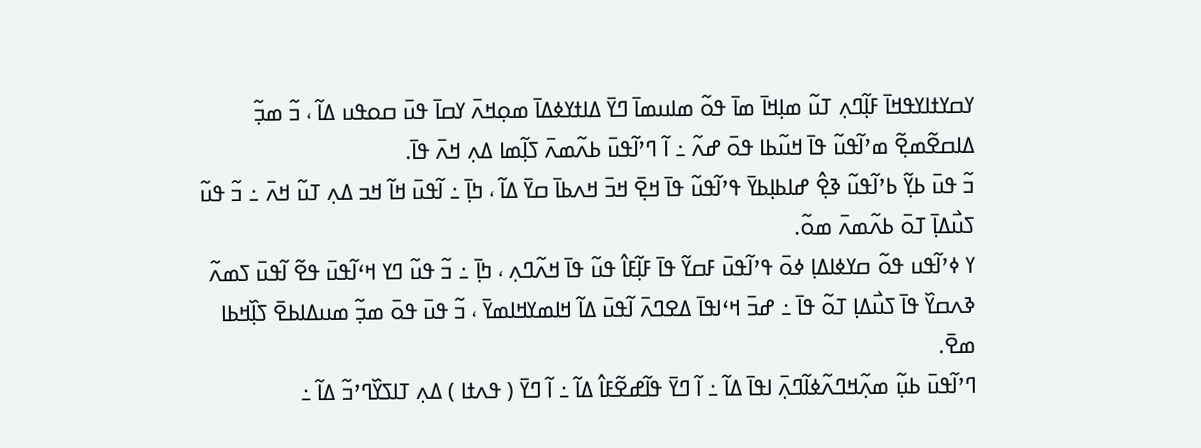ߌߛߌߙߊߌߟߞߊ߫ ߓߊ߲߬ߣߍ߲ ߠߎ߬ ߘߊ߲ߞߊ߫ ߘߊ߫ ߟߋ߬ ߘߊߎߘߊ߫ ߣߌ߫ ߡߊߙߌߦߡߊ߫ ߘߋ߲ߞߍ߫ ߌߛߊ߫ ߟߎ߫ ߛߋߟߎ ߡߊ߬ ، ߏ߬ ߘߏ߲߬ ߡߊߛߐ߬ߘߐ߲߬ ߘߴߊ߬ߟߎ߬ ߟߊ߫ ߞߎ߬ߕߊ ߟߋ߫ ߝߍ߬ ߸ ߊ߬ ߣߴߊ߬ߟߎ߫ ߕߍ߬ߘߍ߫ ߖߊ߲߬ߘߊ ߡߍ߲ ߞߍ߫ ߟߊ߫.
ߏ߬ ߟߎ߫ ߕߌ߲߬ ߕߴߊ߬ߟߎ߬ ߢߐ߲߮ ߝߊߕߊ߲ߕߌ߫ ߟߴߊ߬ߟߎ߬ ߟߊ߫ ߞߐ߲߫ ߞߏ߫ ߞߍߕߊ߫ ߛߌ߫ ߡߊ߬ ، ߤߊ߲߫ ߸ ߊ߬ߟߎ߫ ߞߊ߬ ߞߏ ߡߍ߲ ߠߎ߬ ߞߍ߫ ߸ ߏ߬ ߟߎ߬ ߖߎ߯ߡߊ߲߫ ߠߋ߫ ߕߍ߬ߘߍ߫ ߘߋ߬.
ߌ ߦߴߊ߬ߟߎ ߟߋ߬ ߛߌߦߊߡߊ߲ ߦߋ߫ ߟߴߊ߬ߟߎ߫ ߓߛߌ߬ ߟߊ߫ ߓߊ߲߬ߓߊ߮ ߟߎ߬ ߟߊ߫ ߞߍ߬ߣߍ߲ ، ߤߊ߲߫ ߸ ߏ߬ ߟߎ߬ ߣߌ ߞߵߊ߬ߟߎ߫ ߟߐ߬ ߊ߬ߟߎ߫ ߖߘߍ߬ ߢߍߛߌ߰ ߟߊ߫ ߖߎ߯ߡߊ߲ ߠߋ߬ ߟߊ߫ ߸ ߝߏ߫ ߞߵߊߟߊ߫ ߡߐߣߍ߫ ߊ߬ߟߎ߫ ߡߊ߬ ߞߊߘߌߞߊߘߌ߫ ، ߏ߬ ߟߎ߫ ߟߋ߫ ߘߏ߲߬ ߘߎߡߊߕߐ߫ ߖߊ߲߰ߞߕߊ ߘߐ߫.
ߣߴߊ߬ߟߎ߫ ߕߎ߲߬ ߘߍ߲߬ߞߣߍ߬ߦߊ߬ߣߍ߲߫ ߊߟߊ߫ ߡߊ߬ ߸ ߊ߬ ߣߌ߫ ߟߊ߬ߝߐ߬ߓߊ߮ ߡߊ߬ ߸ ߊ߬ ߣߌ߫ ( ߟߍߙߊ ) ߡߍ߲ ߠߊߖߌ߰ߣߴߏ߬ ߡߊ߬ ߸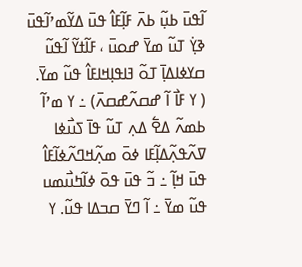ߊ߬ߟߎ߫ ߕߎ߲߬ ߕߍ߫ ߓߊ߲߬ߓߊ߮ ߟߎ߫ ߡߌ߬ߘߴߊ߬ߟߎ߫ ߢߌ߲߭ ߠߎ߬ ߘߌ߫ ߝߋߎ߫ ، ߓߊ߬ߙߌ߬ ߊ߬ߟߎ߬ ߛߌߦߊߡߊ߲߫ ߠߋ߬ ߔߊߟߊ߲ߞߊߓߊ߮ ߟߎ߬ ߘߌ߫.
( ߌ ߓߊ߯ ߊ߬ ߝߛߍ߬ߝߛߍ߫) ߸ ߌ ߘߴߊ߬ ߕߘߍ߬ ߡߐ߱ ߡߍ߲ ߠߎ߬ ߟߊ߫ ߖߎ߯ߦߊ ߜߍ߬ߟߍ߲߬ߡߊ߲߬ߓߊ ߦߋ߫ ߘߍ߲߬ߞߣߍ߬ߦߊ߬ߓߊ߮ ߟߎ߫ ߞߊ߲߬ ߸ ߏ߬ ߟߎ߫ ߟߋ߫ ߦߊ߬ߤߎ߯ߘߎ ߟߎ߬ ߘߌ߫ ߸ ߊ߬ ߣߌ߫ ߛߏߡߊ ߟߎ߬. ߌ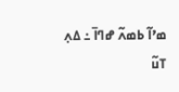ߘߴߊ߬ ߕߘߍ߬ ߝߣߊ߫ ߸ ߡߍ߲ ߠߎ߬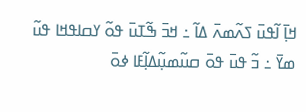ߞߊ߲߫ ߊ߬ߟߎ߫ ߖߍ߬ߘߍ߫ ߡߊ߬ ߸ ߞߏ߫ ߒ߬ߠߎ߫ ߟߋ߬ ߌߛߊߟߞߊ ߟߎ߬ ߘߌ߫ ߸ ߏ߬ ߟߎ߫ ߟߋ߫ ߛߎ߬ߘߎ߲߬ߡߊ߲߬ߓߊ ߦߋ߫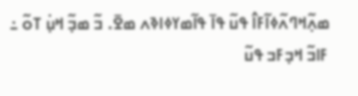ߘߍ߲߬ߞߣߍ߬ߦߊ߬ߓߊ߮ ߟߎ߬ ߟߊ߫ ߟߊ߬ߘߌߦߊߢߍ ߘߐ߫. ߏ߬ ߘߏ߲߬ ߞߎ߲߭ ߠߋ߬ ߸ ߓߊߏ߬ ߞߏ߲ߓߏ ߟߎ߬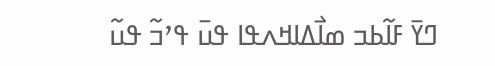ߣߌ߫ ߓߊ߬ߕߏ ߘߊ߯ߡߊߞߍߟߊ ߟߎ߫ ߟߴߏ߬ ߟߎ߬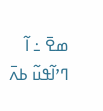ߘߐ߫ ߸ ߊ߬ ߣߴߊ߬ߟߎ߬ ߕߍ߫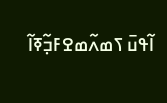ߊ߬ߟߎ߫ ߖߘߍ߬ߘߐߓߏ߲߬ߧߊ߬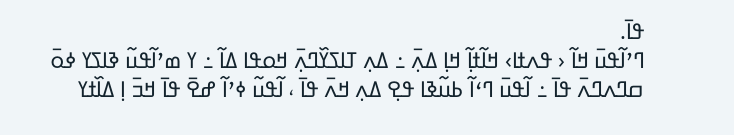ߟߊ߫.
ߣߴߊ߬ߟߎ߫ ߞߊ߬ ‹ ߟߍߙߊ› ߞߊ߬ߙߊ߲߬ ߞߊ߲ ߡߍ߲߫ ߸ ߡߍ߲ ߠߊߖߌ߰ߣߍ߲߫ ߞߋߟߊ ߡߊ߬ ߸ ߌ ߘߴߊ߬ߟߎ߬ ߢߊߖߌ ߦߋ߫ ߛߣߍߣߍ߫ ߟߊ߫ ߸ ߊ߬ߟߎ߫ ߣߵߊ߬ ߕߎ߬ߢߊ ߟߐ߲ ߡߍ߲ ߞߍ߫ ߟߊ߫ ، ߊ߬ߟߎ߬ ߦߴߊ߬ ߝߐ߫ ߟߊ߫ ߞߏ߫ ߊ߲ ߡߊ߰ߙߌ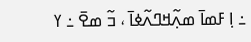߸ ߊ߲ ߓߘߊ߫ ߘߍ߲߬ߞߣߍ߬ߦߊ߫ ، ߏ߬ ߘߐ߫ ߸ ߌ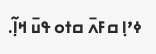ߦߴߊ߲ ߛߓߍ߫ ߛߙߋ ߟߎ߫ ߞߊ߲߬.